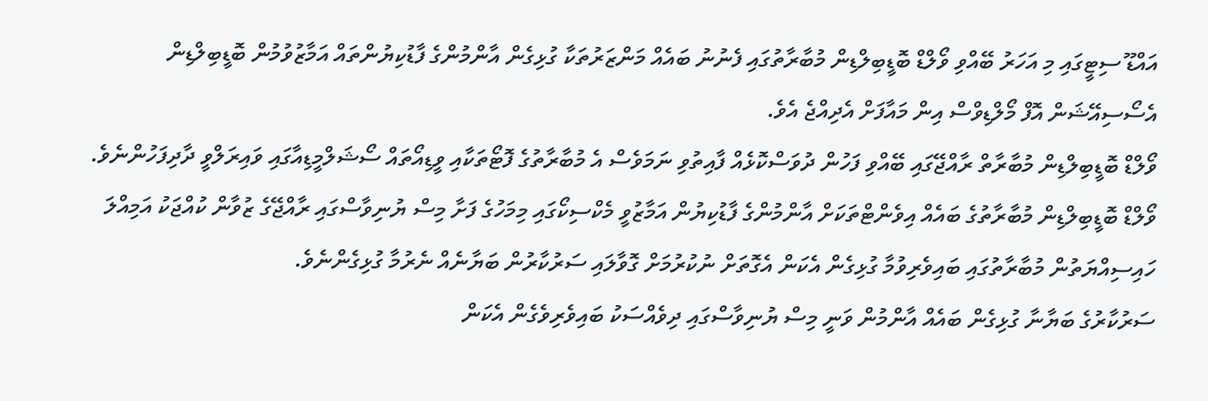އައްޑޫ ސިޓީގައި މި އަހަރު ބޭއްވި ވޯލްޑް ބޮޑީބިލްޑިން މުބާރާތުގައި ފެނުނު ބައެއް މަންޒަރުތަކާ ގުޅިގެން އާންމުންގެ ފާޑުކިޔުންތައް އަމާޒުވުމުން ބޮޑީބިލްޑިން އެސޯސިއޭޝަން އޮފް މޯލްޑިވްސް އިން މައާފަށް އެދިއްޖެ އެވެ.
ވޯލްޑް ބޮޑީބިލްޑިން މުބާރާތް ރާއްޖޭގައި ބޭއްވި ފަހުން ދުވަސްކޮޅެއް ފާއިތުވި ނަމަވެސް އެ މުބާރާތުގެ ފޮޓޯތަކާއި ވީޑިއޯތައް ސޯޝަލްމީޑިއާގައި ވައިރަލްވީ ދާދިފަހުންނެވެ.
ވޯލްޑް ބޮޑީބިލްޑިން މުބާރާތުގެ ބައެއް އިވެންޓްތަކަށް އާންމުންގެ ފާޑުކިޔުން އަމާޒުވީ މެކްސިކޯގައި މިމަހުގެ ފަށާ މިސް ޔުނިވާސްގައި ރާއްޖޭގެ ޒުވާން ކުއްޖަކު އަމިއްލަ ހައިސިއްޔަތުން މުބާރާތުގައި ބައިވެރިވުމާ ގުޅިގެން އެކަން އެގޮތަށް ނުކުރުމަށް ގޮވާލައި ސަރުކާރުން ބަޔާނެއް ނެރުމާ ގުޅިގެންނެވެ.
ސަރުކާރުގެ ބަޔާނާ ގުޅިގެން ބައެއް އާންމުން ވަނީ މިސް ޔުނިވާސްގައި ދިވެއްސަކު ބައިވެރިވެގެން އެކަން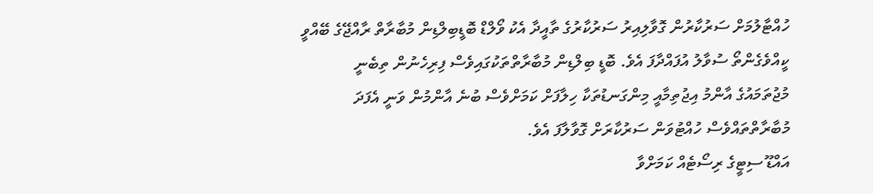ހުއްޓާލުމަށް ސަރުކާރުން ގޮވާލިއިރު ސަރުކާރުގެ ތާއީދާ އެކު ވޯލްޑް ބޮޑީބިލްޑިން މުބާރާތް ރާއްޖޭގެ ބޭއްވީ ކީއްވެގެންތޯ ސުވާލު އުފައްދާފަ އެވެ. ބޮޑީ ބިލްޑިން މުބާރާތްތަކުގައިވެސް ފިރިހެނުން ތިބެނީ މުޖުތަމައުގެ އާންމު އިޖުތިމާއީ މިންގަނޑުތަކާ ހިލާފަށް ކަމަށްވެސް ބުނެ އާންމުން ވަނީ އެފަދަ މުބާރާތްތައްވެސް ހުއްޓުވަން ސަރުކާރަށް ގޮވާލާފަ އެވެ.
އައްޑޫ ސިޓީގެ ރިސޯޓެއް ކަމަށްވާ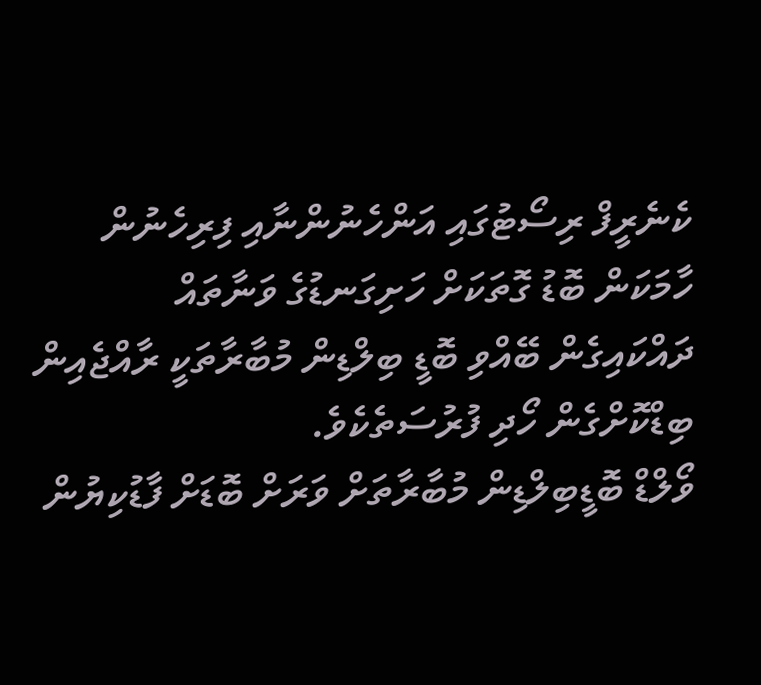ކެނެރީފް ރިސޯޓުގައި އަންހެނުންނާއި ފިރިހެނުން ހާމަކަން ބޮޑު ގޮތަކަށް ހަށިގަނޑުގެ ވަނާތައް ދައްކައިގެން ބޭއްވި ބޮޑީ ބިލްޑިން މުބާރާތަކީ ރާއްޖެއިން ބިޑްކޮށްގެން ހޯދި ފުރުސަތެކެވެ.
ވޯލްޑް ބޮޑީބިލްޑިން މުބާރާތަށް ވަރަށް ބޮޑަށް ފާޑުކިޔުން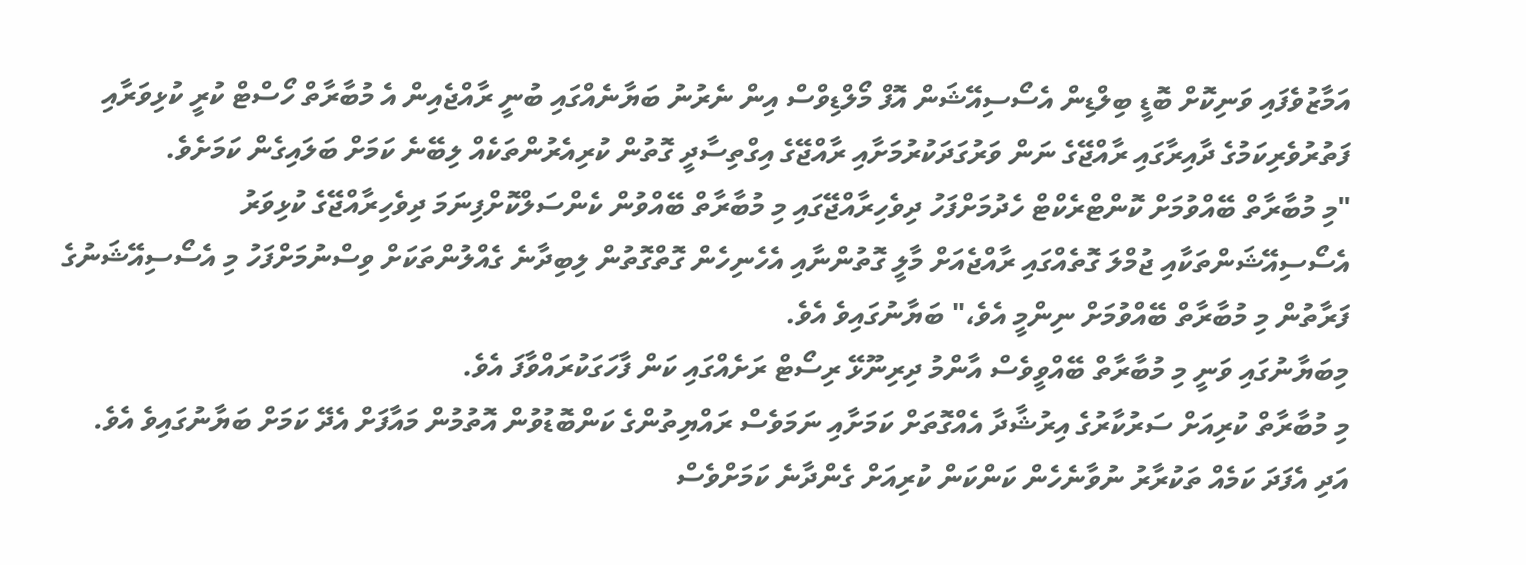އަމާޒުވެފައި ވަނިކޮށް ބޮޑީ ބިލްޑިން އެސޯސިއޭޝަން އޮފް މޯލްޑިވްސް އިން ނެރުނު ބަޔާނެއްގައި ބުނީ ރާއްޖެއިން އެ މުބާރާތް ހޯސްޓް ކުރީ ކުޅިވަރާއި ފަތުރުވެރިކަމުގެ ދާއިރާގައި ރާއްޖޭގެ ނަން ވަރުގަދަކުރުމަށާއި ރާއްޖޭގެ އިގްތިސާދީ ގޮތުން ކުރިއެރުންތަކެއް ލިބޭނެ ކަމަށް ބަލައިގެން ކަމަށެވެ.
"މި މުބާރާތް ބޭއްވުމަށް ކޮންޓްރެކްޓް ހެދުމަށްފަހު ދިވެހިރާއްޖޭގައި މި މުބާރާތް ބޭއްވުން ކެންސަލްކޮށްފިނަމަ ދިވެހިރާއްޖޭގެ ކުޅިވަރު އެސޯސިއޭޝަންތަކާއި ޖުމްލަ ގޮތެއްގައި ރާއްޖެއަށް މާލީ ގޮތުންނާއި އެހެނިހެން ގޮތްގޮތުން ލިބިދާނެ ގެއްލުންތަކަށް ވިސްނުމަށްފަހު މި އެސޯސިއޭޝަނުގެ ފަރާތުން މި މުބާރާތް ބޭއްވުމަށް ނިންމީ އެވެ،" ބަޔާނުގައިވެ އެވެ.
މިބަޔާނުގައި ވަނީ މި މުބާރާތް ބޭއްވީވެސް އާންމު ދިރިނޫޅޭ ރިސޯޓް ރަށެއްގައި ކަން ފާހަގަކުރައްވާފަ އެވެ.
މި މުބާރާތް ކުރިއަށް ސަރުކާރުގެ އިރުޝާދާ އެއްގޮތަށް ކަމަށާއި ނަމަވެސް ރައްޔިތުންގެ ކަންބޮޑުވުން އޮތުމުން މައާފަށް އެދޭ ކަމަށް ބަޔާނުގައިވެ އެވެ. އަދި އެފަދަ ކަމެއް ތަކުރާރު ނުވާނެހެން ކަންކަން ކުރިއަށް ގެންދާނެ ކަމަށްވެސް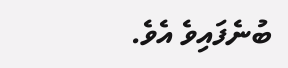ބުނެފައިވެ އެވެ.